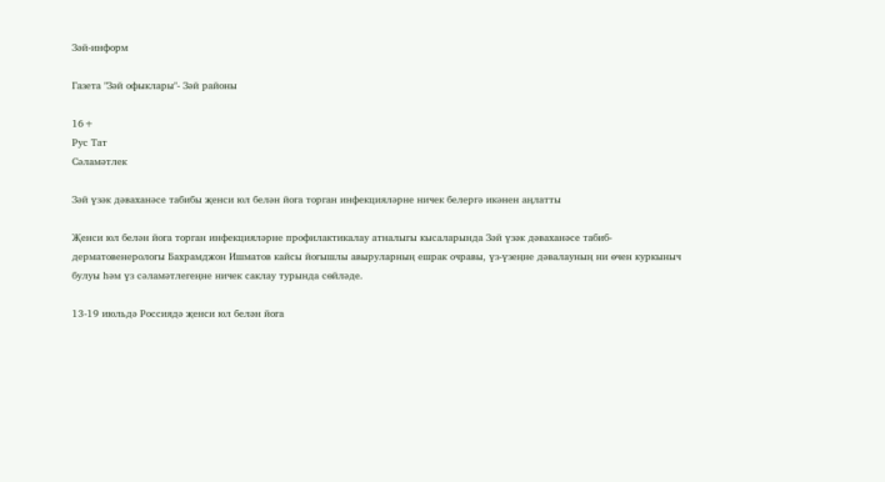Зәй-информ

Газета "Зәй офыклары"- Зәй районы

16+
Рус Тат
Сәламәтлек

Зәй үзәк дәваханәсе табибы җенси юл белән йога торган инфекцияләрне ничек белергә икәнен аңлатты

Җенси юл белән йога торган инфекцияләрне профилактикалау атналыгы кысаларында Зәй үзәк дәваханәсе табиб-дерматовенерологы Бахрамджон Ишматов кайсы йогышлы авыруларның ешрак очравы, үз-үзеңне дәвалауның ни өчен куркыныч булуы һәм үз сәламәтлегеңне ничек саклау турында сөйләде.

13-19 июльдә Россиядә җенси юл белән йога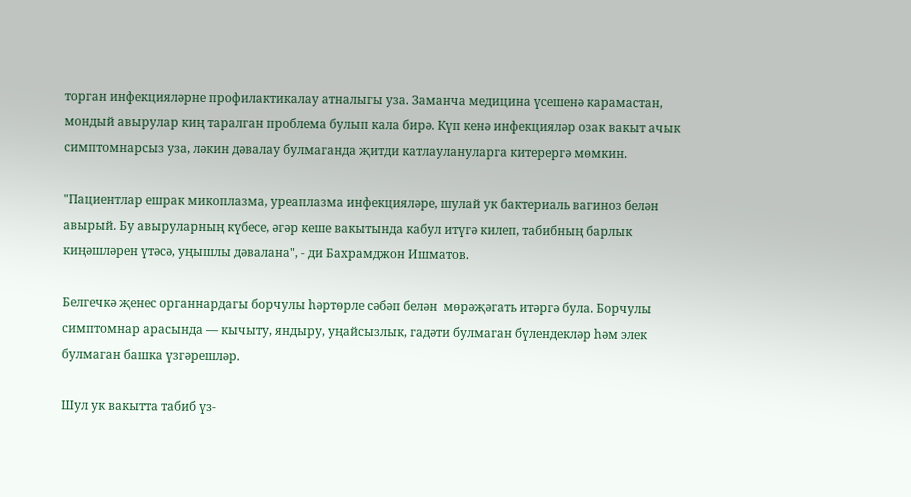торган инфекцияләрне профилактикалау атналыгы уза. Заманча медицина үсешенә карамастан, мондый авырулар киң таралган проблема булып кала бирә. Күп кенә инфекцияләр озак вакыт ачык симптомнарсыз уза, ләкин дәвалау булмаганда җитди катлаулануларга китерергә мөмкин.

"Пациентлар ешрак микоплазма, уреаплазма инфекцияләре, шулай ук бактериаль вагиноз белән авырый. Бу авыруларның күбесе, әгәр кеше вакытында кабул итүгә килеп, табибның барлык киңәшләрен үтәсә, уңышлы дәвалана", - ди Бахрамджон Ишматов.

Белгечкә җенес органнардагы борчулы һәртөрле сәбәп белән  мөрәҗәгать итәргә була. Борчулы симптомнар арасында — кычыту, яндыру, уңайсызлык, гадәти булмаган бүлендекләр һәм элек булмаган башка үзгәрешләр.

Шул ук вакытта табиб үз-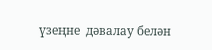үзеңне  дәвалау белән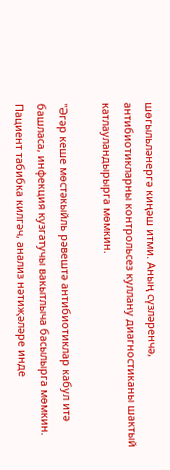шөгыльләнергә киңәш итми. Аның сүзләренчә, антибиотикларны контрольсез куллану диагностиканы шактый катлауландырырга мөмкин.

"Әгәр кеше мөстәкыйль рәвештә антибиотиклар кабул итә башласа, инфекция кузгатучы вакытлыча басылырга мөмкин. Пациент табибка килгәч, анализ нәтиҗәләре инде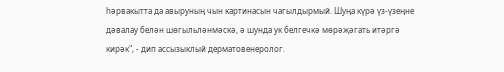һәрвакытта да авыруның чын картинасын чагылдырмый. Шуңа күрә үз-үзеңне дәвалау белән шөгыльләнмәскә, ә шунда ук белгечкә мөрәҗәгать итәргә кирәк", - дип ассызыклый дерматовенеролог.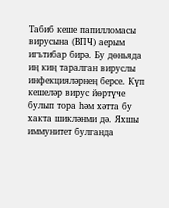Табиб кеше папилломасы вирусына (ВПЧ) аерым игътибар бирә. Бу дөньяда иң киң таралган вируслы инфекцияләрнең берсе. Күп кешеләр вирус йөртүче булып тора һәм хәтта бу хакта шикләнми дә. Яхшы иммунитет булганда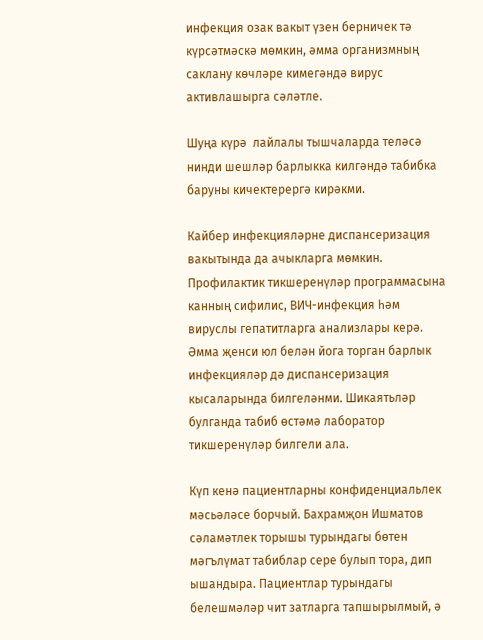инфекция озак вакыт үзен берничек тә күрсәтмәскә мөмкин, әмма организмның саклану көчләре кимегәндә вирус активлашырга сәләтле.

Шуңа күрә  лайлалы тышчаларда теләсә нинди шешләр барлыкка килгәндә табибка баруны кичектерергә кирәкми.

Кайбер инфекцияләрне диспансеризация вакытында да ачыкларга мөмкин. Профилактик тикшеренүләр программасына канның сифилис, ВИЧ-инфекция һәм вируслы гепатитларга анализлары керә. Әмма җенси юл белән йога торган барлык инфекцияләр дә диспансеризация кысаларында билгеләнми. Шикаятьләр булганда табиб өстәмә лаборатор тикшеренүләр билгели ала.

Күп кенә пациентларны конфиденциальлек мәсьәләсе борчый. Бахрамҗон Ишматов сәламәтлек торышы турындагы бөтен мәгълүмат табиблар сере булып тора, дип ышандыра. Пациентлар турындагы белешмәләр чит затларга тапшырылмый, ә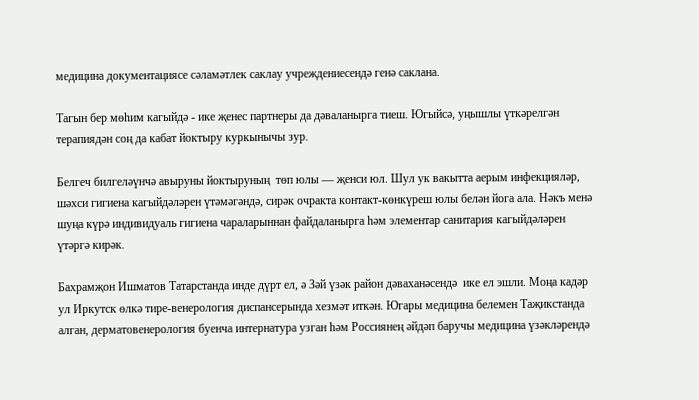медицина документациясе сәламәтлек саклау учреждениесендә генә саклана.

Тагын бер мөһим кагыйдә - ике җенес партнеры да дәваланырга тиеш. Югыйсә, уңышлы үткәрелгән терапиядән соң да кабат йоктыру куркынычы зур.

Белгеч билгеләүнчә авыруны йоктыруның  төп юлы — җенси юл. Шул ук вакытта аерым инфекцияләр, шәхси гигиена кагыйдәләрен үтәмәгәндә, сирәк очракта контакт-көнкүреш юлы белән йога ала. Нәкъ менә шуңа күрә индивидуаль гигиена чараларыннан файдаланырга һәм элементар санитария кагыйдәләрен үтәргә кирәк.

Бахрамҗон Ишматов Татарстанда инде дүрт ел, ә Зәй үзәк район дәваханәсендә  ике ел эшли. Моңа кадәр ул Иркутск өлкә тире-венерология диспансерында хезмәт иткән. Югары медицина белемен Таҗикстанда алган, дерматовенерология буенча интернатура узган һәм Россиянең әйдәп баручы медицина үзәкләрендә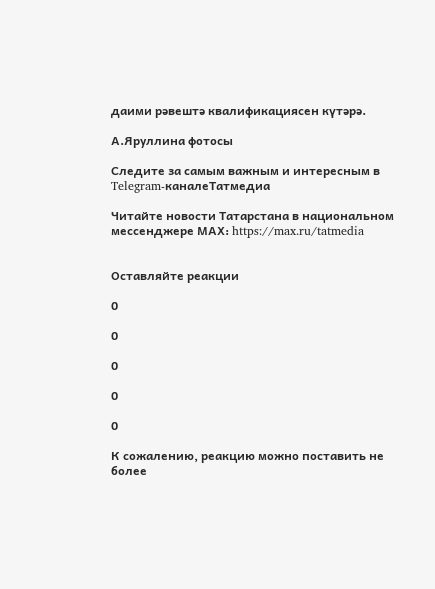даими рәвештә квалификациясен күтәрә.

А.Яруллина фотосы

Следите за самым важным и интересным в Telegram-каналеТатмедиа

Читайте новости Татарстана в национальном мессенджере MАХ: https://max.ru/tatmedia


Оставляйте реакции

0

0

0

0

0

К сожалению, реакцию можно поставить не более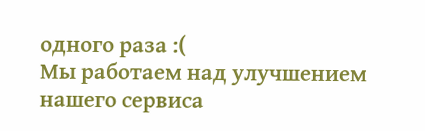одного раза :(
Мы работаем над улучшением нашего сервиса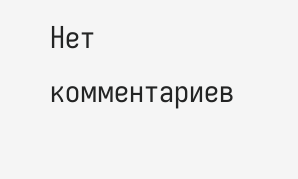Нет комментариев